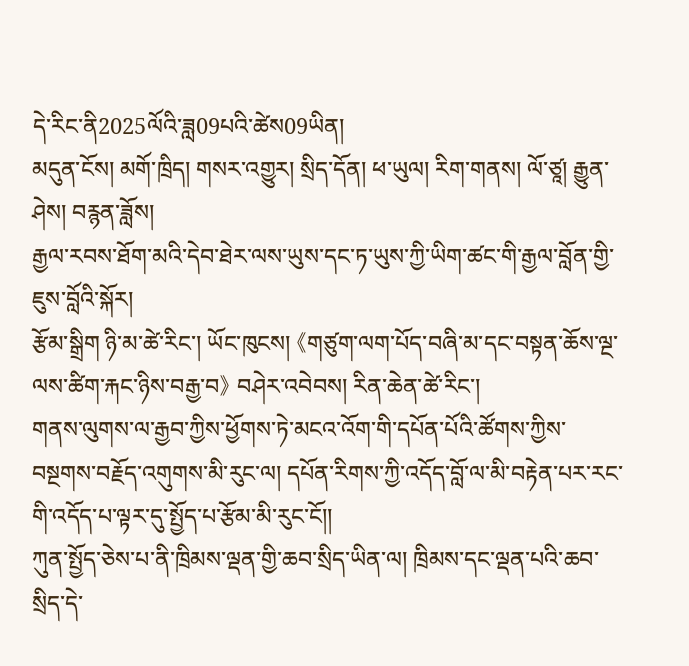དེ་རིང་ནི2025ལོའི་ཟླ09པའི་ཚེས09ཡིན།
མདུན་ངོས། མགོ་ཁྲིད། གསར་འགྱུར། སྲིད་དོན། ཕ་ཡུལ། རིག་གནས། ལོ་ཙཱ། རྒྱུན་ཤེས། བརྙན་ཟློས།
རྒྱལ་རབས་ཐོག་མའི་དེབ་ཐེར་ལས་ཡུས་དང་ཏ་ཡུས་ཀྱི་ཡིག་ཚང་གི་རྒྱལ་བློན་གྱི་ཇུས་བློའི་སྐོར།
རྩོམ་སྒྲིག ཉི་མ་ཚེ་རིང་། ཡོང་ཁུངས། 《གཙུག་ལག་པོད་བཞི་མ་དང་བསྟན་ཆོས་ལྔ་ལས་ཚིག་རྐང་ཉིས་བརྒྱ་བ》 བཤེར་འབེབས། རིན་ཆེན་ཚེ་རིང་།
གནས་ལུགས་ལ་རྒྱབ་ཀྱིས་ཕྱོགས་ཏེ་མངའ་འོག་གི་དཔོན་པོའི་ཚོགས་ཀྱིས་བསྔགས་བརྗོད་འགུགས་མི་རུང་ལ། དཔོན་རིགས་ཀྱི་འདོད་བློ་ལ་མི་བརྟེན་པར་རང་གི་འདོད་པ་ལྟར་དུ་སྤྱོད་པ་རྩོམ་མི་རུང་ངོ།།
ཀུན་སྤྱོད་ཅེས་པ་ནི་ཁྲིམས་ལྡན་གྱི་ཆབ་སྲིད་ཡིན་ལ། ཁྲིམས་དང་ལྡན་པའི་ཆབ་སྲིད་དེ་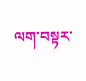ལག་བསྟར་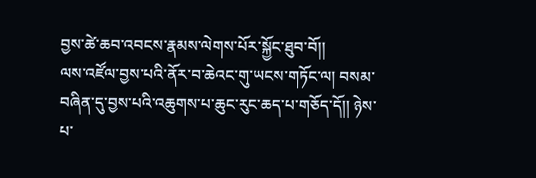བྱས་ཚེ་ཆབ་འབངས་རྣམས་ལེགས་པོར་སྐྱོང་ཐུབ་བོ།།
ལས་འཛོལ་བྱས་པའི་ནོར་བ་ཆེའང་གུ་ཡངས་གཏོང་ལ། བསམ་བཞིན་དུ་བྱས་པའི་འཆུགས་པ་ཆུང་རུང་ཆད་པ་གཅོད་དོ།། ཉེས་པ་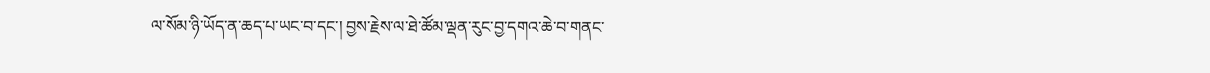ལ་སོམ་ཉི་ཡོད་ན་ཆད་པ་ཡང་བ་དང་། བྱས་རྗེས་ལ་ཐེ་ཚོམ་ལྡན་རུང་བྱ་དགའ་ཆེ་བ་གནང་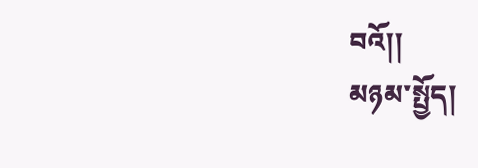བའོ།།
མཉམ་སྤྱོད།